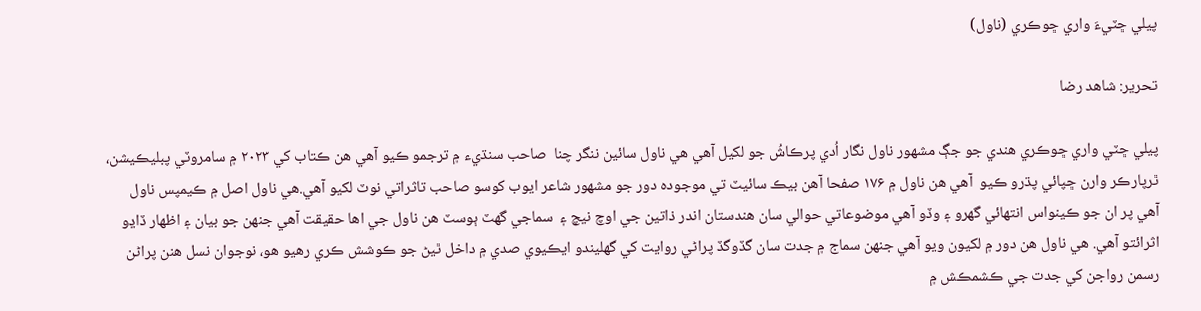پيلي ڇٽيءَ واري ڇوڪري (ناول)

تحرير: شاھد رضا

پيلي ڇٽي واري ڇوڪري ھندي جو جڳ مشھور ناول نگار اُدي پرڪاشُ جو لکيل آهي ھي ناول سائين ننگر چنا  صاحب سنڌيء ۾ ترجمو ڪيو آهي ھن ڪتاب کي ۲۰۲۳ ۾ سامروٽي پبليڪيشن، ٿرپارڪر وارن ڇپائي پڌرو ڪيو  آهي ھن ناول ۾ ۱۷۶ صفحا آھن بيڪ سائيٽ تي موجوده دور جو مشهور شاعر ايوب کوسو صاحب تاثراتي نوٽ لکيو آھي.ھي ناول اصل ۾ ڪيمپس ناول آھي پر ان جو ڪينواس انتھائي گھرو ۽ وڏو آھي موضوعاتي حوالي سان ھندستان اندر ذاتين جي اوچ نيچ ۽  سماجي گھٽ ٻوسٽ ھن ناول جي اھا حقيقت آھي جنھن جو بيان ۽ اظهار ڏاڍو اثرائتو آھي. ھي ناول ھن دور ۾ لکيون ويو آھي جنهن سماج ۾ جدت سان گڏوگڏ پراڻي روايت کي گهليندو ايڪيوي صدي ۾ داخل ٿيڻ جو ڪوشش ڪري رهيو ھو، نوجوان نسل ھنن پراڻن رسمن رواجن کي جدت جي ڪشمڪش ۾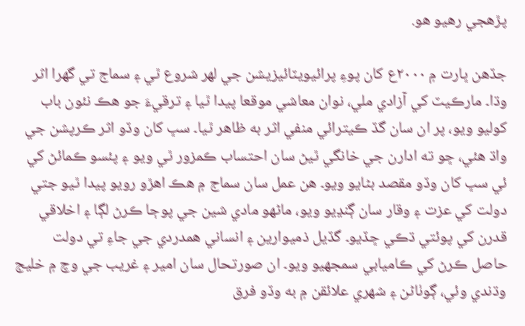پڙهجي رهيو ھو.

جڏهن ڀارت ۾ ۲۰۰۰ع کان پوءِ پرائيويٽائيزيشن جي لهر شروع ٿي ۽ سماج تي گهرا اثر وڌا۔ مارڪيٽ کي آزادي ملي، نوان معاشي موقعا پيدا ٿيا ۽ ترقيءَ جو هڪ نئون باب کوليو ويو، پر ان سان گڏ ڪيترائي منفي اثر به ظاهر ٿيا۔ سڀ کان وڏو اثر ڪرپشن جي واڌ هئي، ڇو ته ادارن جي خانگي ٿيڻ سان احتساب ڪمزور ٿي ويو ۽ پئسو ڪمائڻ کي ئي سڀ کان وڏو مقصد بڻايو ويو۔ هن عمل سان سماج ۾ هڪ اهڙو رويو پيدا ٿيو جتي دولت کي عزت ۽ وقار سان ڳنڍيو ويو، ماڻهو مادي شين جي پوڄا ڪرڻ لڳا ۽ اخلاقي قدرن کي پوئتي ڌڪي ڇڏيو۔ گڏيل ذميوارين ۽ انساني همدردي جي جاءِ تي دولت حاصل ڪرڻ کي ڪاميابي سمجهيو ويو۔ ان صورتحال سان امير ۽ غريب جي وچ ۾ خلیج وڌندي وئي، ڳوٺاڻن ۽ شهري علائقن ۾ به وڏو فرق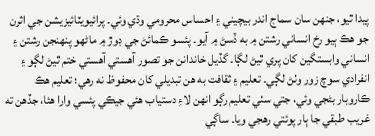پيدا ٿيو، جنهن سان سماج اندر بيچيني ۽ احساس محرومي وڌي وئي۔ پرائيويٽائيزيشن جي اثرن جو هڪ ٻيو رخ انساني رشتن ۾ به ڏسڻ ۾ آيو۔ پئسو ڪمائڻ جي ڊوڙ ۾ ماڻهو پنهنجن رشتن ۽ انساني وابستگين کان پري ٿيڻ لڳا۔ گڏيل خاندانن جو تصور آهستي آهستي ختم ٿيڻ لڳو ۽ انفرادي سوچ زور وٺڻ لڳي۔ تعليم ۽ ثقافت به هن تبديلي کان محفوظ نه رهي؛ تعليم هڪ ڪاروبار بڻجي وئي، جتي سٺي تعليم رڳو انهن لاءِ دستياب هئي جيڪي پئسي وارا هئا، جڏهن ته غريب طبقي جا ٻار پوئتي رهجي ويا۔ ساڳي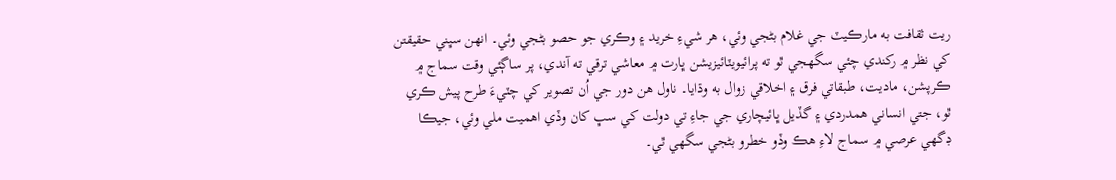ريت ثقافت به مارڪيٽ جي غلام بڻجي وئي، هر شيءِ خريد ۽ وڪري جو حصو بڻجي وئي۔ انهن سڀني حقيقتن کي نظر ۾ رکندي چئي سگهجي ٿو ته پرائيويٽائيزيشن ڀارت ۾ معاشي ترقي ته آندي، پر ساڳئي وقت سماج ۾ ڪرپشن، ماديت، طبقاتي فرق ۽ اخلاقي زوال به وڌايا۔ ناول هن دور جي اُن تصوير کي چٽيءَ طرح پيش ڪري ٿو، جتي انساني همدردي ۽ گڏيل ڀائيچاري جي جاءِ تي دولت کي سڀ کان وڏي اهميت ملي وئي، جيڪا ڊگهي عرصي ۾ سماج لاءِ هڪ وڏو خطرو بڻجي سگهي ٿي۔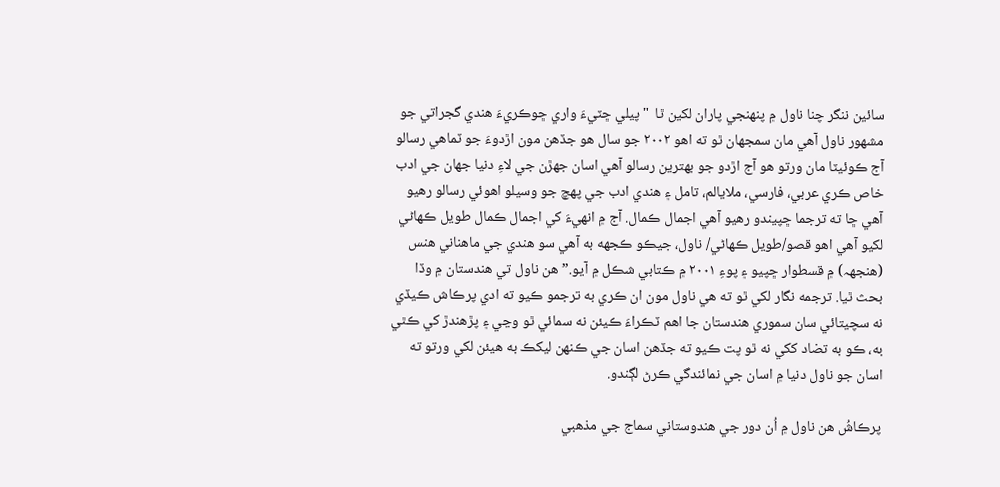سائين ننگر چنا ناول ۾ پنھنجي پاران لکين ٿا  "پيلي ڇٽيءَ واري ڇوڪريءَ ھندي گجراتي جو مشھور ناول آھي مان سمجهان ٿو ته اھو ۲۰۰۲ جو سال ھو جڏھن مون اڙدوءَ جو ٽماهي رسالو آج ڪوئيٽا مان ورتو ھو آج اڙدو جو بھترين رسالو آھي اسان جھڙن جي لاءِ دنيا جهان جي ادب خاص ڪري عربي، فارسي، ملايالم، تامل ۽ ھندي ادب جي پهچ جو وسيلو اھوئي رسالو رھيو آھي ڇا ته ترجما ڇپيندو رھيو آھي اجمال ڪمال. آج ۾ انھيءَ کي اجمال ڪمال طويل ڪھاڻي لکيو آھي اھو قصو/طويل ڪھاڻي/ ناول، جيڪو ڪجهه به آھي سو ھندي جي ماھناني ھنس (ھنجھہ) ۾ قسطوار ڇپيو ۽ پوءِ ۲۰۰۱ ۾ ڪتابي شڪل ۾ آيو.”ھن ناول تي ھندستان ۾ وڏا بحث ٿيا. ترجمه نگار لکي ٿو ته ھي ناول مون ان ڪري به ترجمو ڪيو ته ادي پرڪاش ڪيڏي نه سچيتائي سان سموري ھندستان جا اھم ٽڪراءَ ڪيئن نه سمائي ٿو وڃي ۽ پڙھندڙ کي ڪٿي به، ڪو به تضاد ککي نه ٿو پت ڪيو ته جڏھن اسان جي ڪنھن ليکڪ به ھيئن لکي ورتو ته اسان جو ناول دنيا ۾ اسان جي نمائندگي ڪرڻ لڳندو.

پرڪاشُ هن ناول ۾ اُن دور جي ھندوستاني سماج جي مذهبي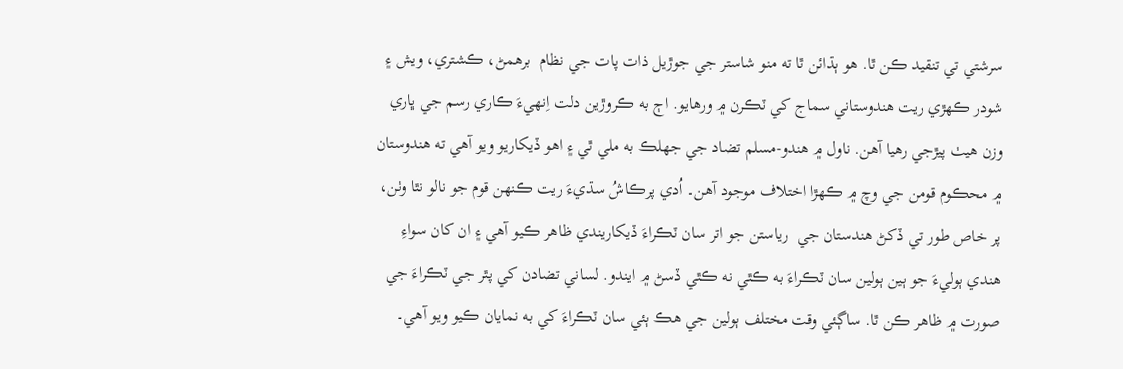سرشتي تي تنقيد ڪن ٿا. ھو ٻڌائن ٿا ته منو شاستر جي جوڙيل ذات پات جي نظام  برهمڻ، ڪشتري، ويش ۽ شودر ڪهڙي ريت ھندوستاني سماج کي ٽڪرن ۾ ورهايو. اڄ به ڪروڙين دلت اِنھيءَ ڪاري رسم جي ڀاري وزن ھيٺ پيڙجي رھيا آھن. ناول ۾ ھندو-مسلم تضاد جي جھلڪ به ملي ٿي ۽ اھو ڏيکاريو ويو آھي ته ھندوستان ۾ محڪوم قومن جي وچ ۾ ڪھڙا اختلاف موجود آھن۔ اُدي پرڪاشُ سڌيءَ ريت ڪنھن قوم جو نالو نٿا وٺن، پر خاص طور تي ڏکڻ ھندستان جي  رياستن جو اتر سان ٽڪراءَ ڏيکاريندي ظاهر ڪيو آھي ۽ ان کان سواءِ ھندي ٻوليءَ جو ٻين ٻولين سان ٽڪراءَ به ڪٿي نه ڪٿي ڏسڻ ۾ ايندو. لساني تضادن کي پٿر جي ٽڪراءَ جي صورت ۾ ظاھر ڪن ٿا. ساڳئي وقت مختلف ٻولين جي ھڪ ٻئي سان ٽڪراءَ کي به نمايان ڪيو ويو آھي۔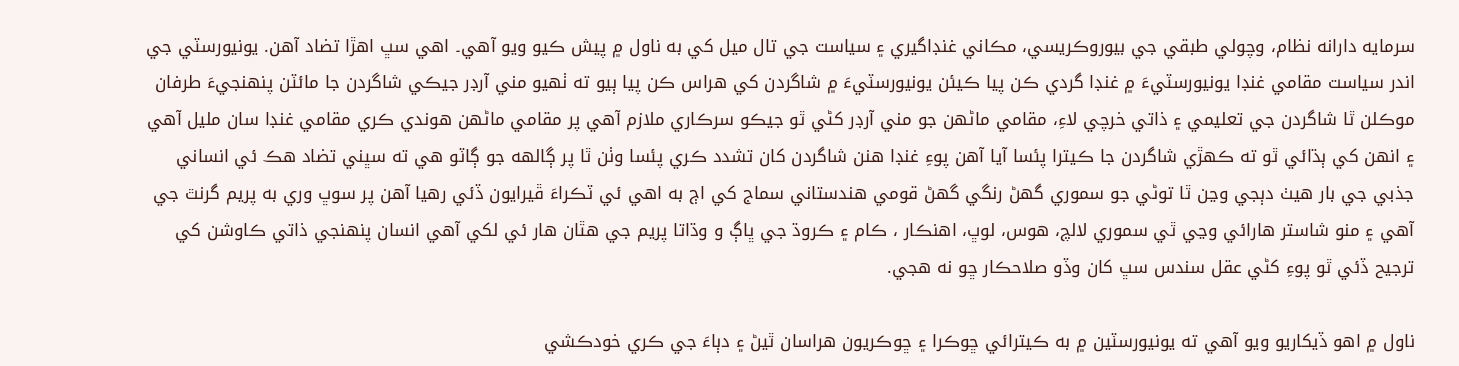سرمايه دارانه نظام، وچولي طبقي جي بيوروڪريسي، مڪاني غنڊاگيري ۽ سياست جي تال ميل کي به ناول ۾ پيش ڪيو ويو آھي۔ اھي سڀ اهڙا تضاد آھن. يونيورسٽي جي اندر سياست مقامي غنڊا يونيورسٽيءَ ۾ غنڊا گردي ڪن پيا ڪيئن يونيورسٽيءَ ۾ شاگردن کي ھراس ڪن پيا ٻيو ته ٺهيو مني آرڊر جيڪي شاگردن جا مائٽن پنھنجيءَ طرفان موڪلن ٿا شاگردن جي تعليمي ۽ ذاتي خرچي لاءِ، مقامي ماڻهن جو مني آرڊر کڻي ٿو جيڪو سرڪاري ملازم آھي پر مقامي ماڻهن ھوندي ڪري مقامي غنڊا سان مليل آھي ۽ انهن کي ٻڌائي ٿو ته ڪھڙي شاگردن جا ڪيترا پئسا آيا آھن پوءِ غنڊا ھنن شاگردن کان تشدد ڪري پئسا وٺن ٿا پر ڳالهه جو ڳاٽو ھي ته سڀني تضاد ھڪ ئي انساني جذبي جي بار ھيٺ دٻجي وڃن ٿا توڻي جو سموري گھڻ رنگي گھڻ قومي ھندستاني سماج کي اڄ به اھي ئي ٽڪراءَ ڦيرايون ڏئي رھيا آھن پر سوڀ وري به پريم گرنٿ جي آھي ۽ منو شاستر ھارائي وڃي ٿي سموري لالچ، ھوس، لوڀ، اھنڪار ، ڪام ۽ ڪروڌ جي ڀاڳ و وڌاتا پريم جي ھٿان ھار ئي لکي آھي انسان پنھنجي ذاتي ڪاوشن کي ترجيح ڏئي ٿو پوءِ کڻي عقل سندس سڀ کان وڏو صلاحڪار ڇو نه ھجي.

ناول ۾ اھو ڏيکاريو ويو آھي ته يونيورسٽين ۾ به ڪيترائي ڇوڪرا ۽ ڇوڪريون ھراسان ٿيڻ ۽ دٻاءَ جي ڪري خودڪشي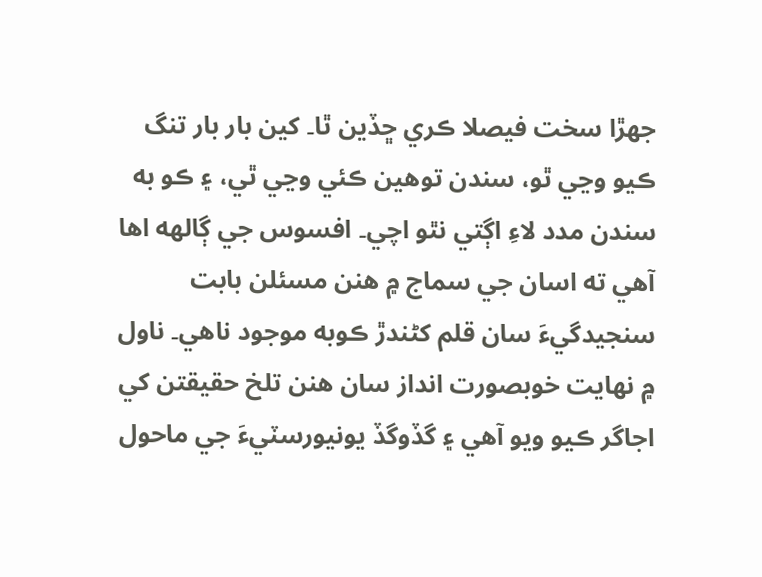جھڙا سخت فيصلا ڪري ڇڏين ٿا۔ کين بار بار تنگ ڪيو وڃي ٿو، سندن توھين ڪئي وڃي ٿي، ۽ ڪو به سندن مدد لاءِ اڳتي نٿو اچي۔ افسوس جي ڳالهه اھا آھي ته اسان جي سماج ۾ ھنن مسئلن بابت سنجيدگيءَ سان قلم کڻندڙ ڪوبه موجود ناھي۔ ناول ۾ نهايت خوبصورت انداز سان ھنن تلخ حقيقتن کي اجاگر ڪيو ويو آھي ۽ گڏوگڏ يونيورسٽيءَ جي ماحول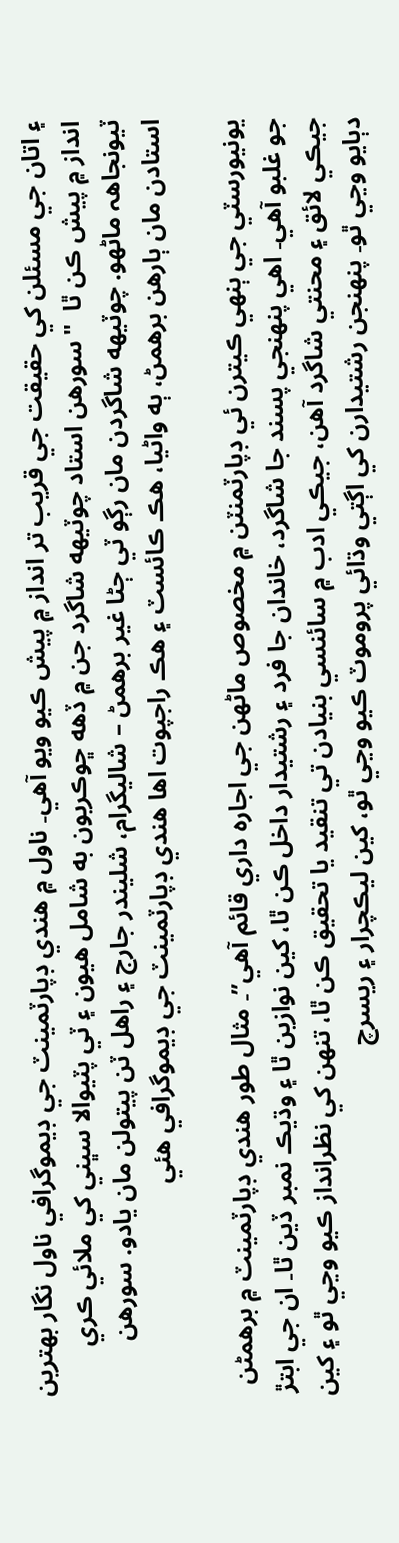۽ اتان جي مسئلن کي حقيقت جي قريب تر انداز ۾ پيش ڪيو ويو آھي۔ ناول ۾ ھندي ڊپارٽمينٽ جي ڊيموگرافي ناول نگار بھترين انداز ۾ پيش ڪن ٿا  "سورھن استاد چوٽيهه شاگرد جن ۾ ڏھه ڇوڪريون به شامل ھيون ۽ ٽي پٽيوالا سڀني کي ملائي ڪري ٽيونجاھہ ماڻھو. چوٽيهه شاگردن مان رڳو ٽي ڄڻا غير برھمڻ – شاليگرام، شليندر جارج ۽ راھل ٽن پيتولن مان يادو. سورھن استادن مان ٻارھن برھمڻ، ٻه واڻيا، ھڪ ڪائسٽ ۽ ھڪ راجپوت اھا ھندي ڊپارٽمينٽ جي ڊيموگرافي ھئي

يونيورسٽي جي ٻنهي ڪيترن ئي ڊپارٽمنٽن ۾ مخصوص ماڻهن جي اجاره داري قائم آھي”۔ مثال طور ھندي ڊپارٽمينٽ ۾ برهمڻن جو غلبو آھي۔ اھي پنھنجي پسند جا شاگرد، خاندان جا فرد ۽ رشتيدار داخل ڪن ٿا، کين نوازين ٿا ۽ وڌيڪ نمبر ڏين ٿا۔ ان جي ابتڙ جيڪي لائق ۽ محنتي شاگرد آھن، جيڪي ادب ۾ سائنسي بنيادن تي تنقيد يا تحقيق ڪن ٿا، تنھن کي نظرانداز ڪيو وڃي ٿو ۽ کين دٻايو وڃي ٿو۔ پنهنجن رشتيدارن کي اڳتي وڌائي پروموٽ ڪيو وڃي ٿو، کين ليڪچرار ۽ ريسرچ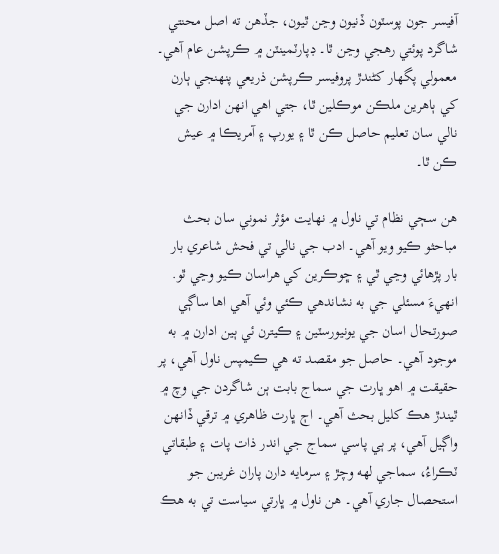آفيسر جون پوسٽون ڏنيون وڃن ٿيون، جڏهن ته اصل محنتي شاگرد پوئتي رهجي وڃن ٿا۔ ڊپارٽمينٽن ۾ ڪرپشن عام آھي۔ معمولي پگهار کڻندڙ پروفيسر ڪرپشن ذريعي پنھنجي ٻارن کي ٻاهرين ملڪن موڪلين ٿا، جتي اھي انهن ادارن جي نالي سان تعليم حاصل ڪن ٿا ۽ يورپ ۽ آمريڪا ۾ عيش ڪن ٿا۔

ھن سڄي نظام تي ناول ۾ نهايت مؤثر نموني سان بحث مباحثو ڪيو ويو آھي۔ ادب جي نالي تي فحش شاعري بار بار پڙهائي وڃي ٿي ۽ ڇوڪرين کي هراسان ڪيو وڃي ٿو. انھيءَ مسئلي جي به نشاندھي ڪئي وئي آھي اھا ساڳي صورتحال اسان جي يونيورسٽين ۽ ڪيترن ئي ٻين ادارن ۾ به موجود آھي۔ حاصل جو مقصد ته هي ڪيمپس ناول آهي، پر حقيقت ۾ اهو ڀارت جي سماج بابت ٻن شاگردن جي وچ ۾ ٿيندڙ هڪ کليل بحث آهي۔ اڄ ڀارت ظاهري ۾ ترقي ڏانهن واڳيل آهي، پر ٻي پاسي سماج جي اندر ذات پات ۽ طبقاتي ٽڪراءُ، سماجي لهه وچڙ ۽ سرمايه دارن پاران غريبن جو استحصال جاري آهي۔ هن ناول ۾ ڀارتي سياست تي به هڪ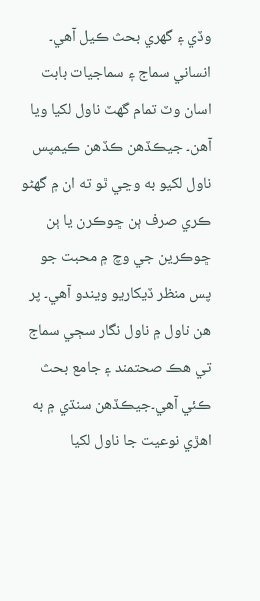وڏي ۽ گهري بحث ڪيل آهي۔ انساني سماج ۽ سماجيات بابت اسان وٽ تمام گهٽ ناول لکيا ويا آهن۔ جيڪڏهن ڪڏهن ڪيمپس ناول لکيو به وڃي ٿو ته ان ۾ گهڻو ڪري صرف ٻن ڇوڪرن يا ٻن ڇوڪرين جي وچ ۾ محبت جو پس منظر ڏيکاريو ويندو آهي۔ پر هن ناول ۾ ناول نگار سڄي سماج تي هڪ صحتمند ۽ جامع بحث ڪئي آهي۔جيڪڏهن سنڌي ۾ به اهڙي نوعيت جا ناول لکيا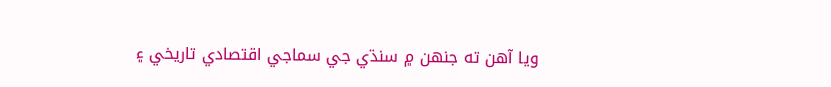ويا آهن ته جنھن ۾ سنڌي جي سماجي اقتصادي تاريخي ۽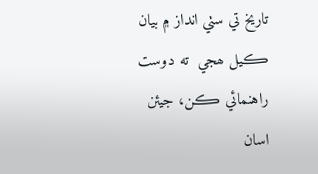تاريخ تي سٺي انداز ۾ بيان ڪيل ھجي  ته دوست راهنمائي ڪن، جيئن اسان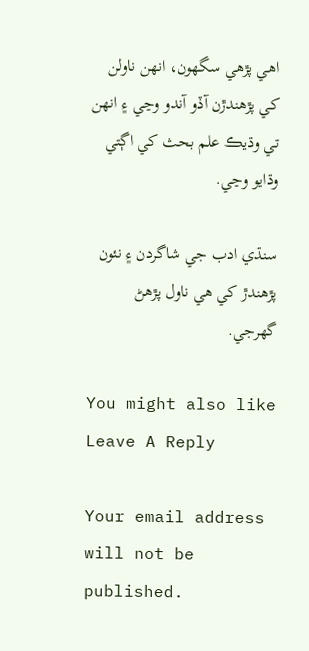اهي پڙهي سگهون، انهن ناولن کي پڙهندڙن آڏو آندو وڃي ۽ انهن تي وڌيڪ علم بحث کي اڳتي وڌايو وڃي.

سنڌي ادب جي شاگردن ۽ نئون پڙھندڙ کي ھي ناول پڙهڻ گھرجي.

You might also like
Leave A Reply

Your email address will not be published.